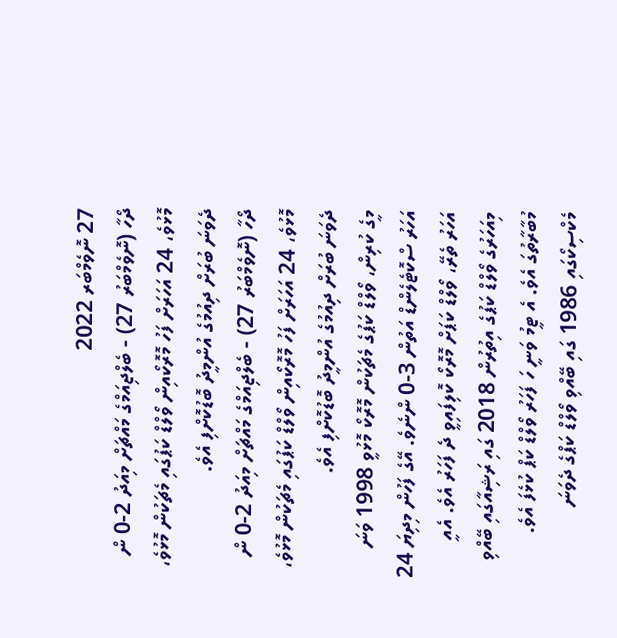27 ނޮވެމްބަރ 2022
ދޯހާ (ނޮވެމްބަރު 27) - ބެލްޖިއަމްގެ މައްޗަށް މިއަދު 2-0 ން މޮޅުވެ، 24 އަހަރަށް ފަހު މޮރޮކޯއިން ވޯލްޑް ކަޕުގައި މެޗަކުން މޮޅުވެ، ދެވަނަ ބުރަށް ދިއުމުގެ އުންމީދު ބޮޑުކޮށްފި އެވެ.
ދޯހާ (ނޮވެމްބަރު 27) - ބެލްޖިއަމްގެ މައްޗަށް މިއަދު 2-0 ން މޮޅުވެ، 24 އަހަރަށް ފަހު މޮރޮކޯއިން ވޯލްޑް ކަޕުގައި މެޗަކުން މޮޅުވެ، ދެވަނަ ބުރަށް ދިއުމުގެ އުންމީދު ބޮޑުކޮށްފި އެވެ.
މީގެ ކުރިން، ވޯލްޑް ކަޕުގެ މެޗަކުން މޮރޮކޯ މޮޅުވީ 1998 ވަނަ އަހަރު ސްކޮޓެލެންޑް އަތުން 3-0 ންނެވެ. އޭގެ ފަހުން މިދިޔަ 24 އަހަރު ތެރޭ، ވޯލްޑް ކަޕަށް މޮރޮކޯ ކޮލިފައިވީ ދެ ފަހަރު އެވެ. އެއީ މިއަހަރުގެ ވޯލްޑް ކަޕުގެ އިތުރުން 2018 ގައި ރަޝިއާގައި ބޭއްވި މުބާރާތުގަ އެވެ. އެ ޓީމު ވަނީ ހަ ފަހަރު ވޯލްޑް ކަޕް ކުޅެފަ އެވެ. މެކްސިކޯގައި 1986 ގައި ބޭއްވި ވޯލްޑް ކަޕްގެ ދެވަނަ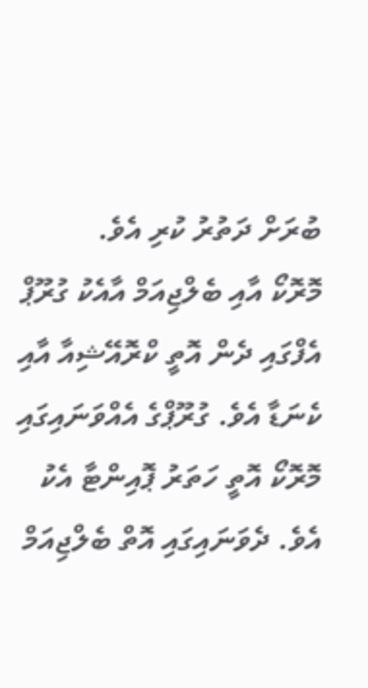ބުރަށް ދަތުރު ކުރި އެވެ.
މޮރޮކޯ އާއި ބެލްޖިއަމް އާއެކު ގުރޫޕް އެފްގައި ދެން އޮތީ ކްރޮއޭޝިއާ އާއި ކެނަޑާ އެވެ. ގުރޫޕްގެ އެއްވަނައިގައި މޮރޮކޯ އޮތީ ހަތަރު ޕޮއިންޓާ އެކު އެވެ. ދެވަނައިގައި އޮތް ބެލްޖިއަމް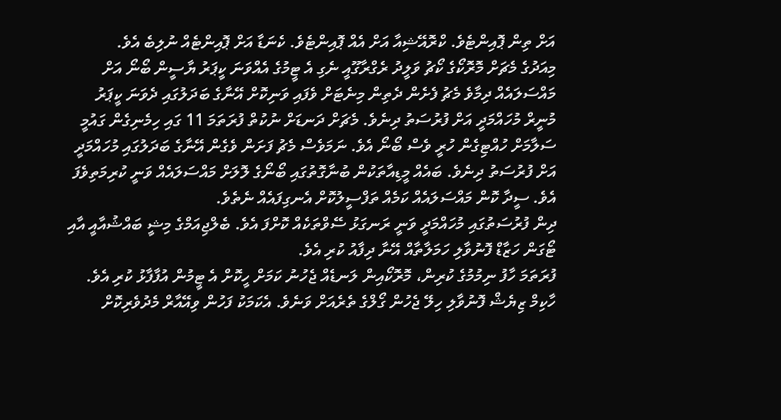އަށް ތިން ޕޮއިންޓެވެ. ކްރޮއޭޝިއާ އަށް އެއް ޕޮއިންޓެވެ. ކެނަޑާ އަށް ޕޮއިންޓެއް ނުލިބެ އެވެ.
މިއަދުގެ މެޗަށް މޮރޮކޯގެ ކޯޗު ވަލީދު ރެގްރާގޫއީ ނެގި އެ ޓީމުގެ އެއްވަނަ ކީޕަރު ޔާސީން ބޯނޯ އަށް މައްސަލައެއް ދިމާވެ މެޗު ފެށެން ދެތިން މިނެޓަށް ވެފައި ވަނިކޮށް އޭނާގެ ބަދަލުގައި ދެވަނަ ކީޕަރު މުނީރް މުހައްމަދީ އަށް ފުރުސަތު ދިނެވެ. މެޗަށް ދަނޑަށް ނުކުތް ފުރަތަމަ 11 ގައި ހިމެނިގެން ގައުމީ ސަލާމަށް ހުއްޓިގެން ހުރީ ވެސް ބޯނޯ އެވެ. ނަމަވެސް މެޗު ފަށަން ވެގެން އޭނާގެ ބަދަލުގައި މުހައްމަދީ އަށް ފުރުސަތު ދިނެވެ. ބައެއް މީޑިއާތަކުން ބުނާގޮތުގައި ބޯނޯގެ ލޮލަށް މައްސަލައެއް ވަނީ ކުރިމަތިވެފަ އެވެ. ސީދާ ކޮން މައްސަލައެއް ކަމެއް ތަފްސީލުކޮށް އެނގިފައެއް ނެތެވެ.
ދިން ފުރުސަތުގައި މުހައްމަދީ ވަނީ ރަނގަޅު ސޭވްތަކެއް ކޮށްފަ އެވެ. ބެލްޖިއަމްގެ މިޝީ ބައްޝުއާއީ އާއި ޓޯގަން ހަޒާޑް ފޮނުވާލި ހަމަލާތާއް އޭނާ ދިފާއު ކުރި އެވެ.
ފުރަތަމަ ހާފު ނިމުމުގެ ކުރިން، މޮރޮކޯއިން ލަނޑެއް ޖެހުނު ކަމަށް ހީކޮށް އެ ޓީމުން އުފާފާޅު ކުރި އެވެ. ހާކިމް ޒިޔެޝް ފޮނުވާލި ހިލޭ ޖެހުން ގޯލްގެ ތެރެއަށް ވަނެވެ. އެކަމަކު ފަހުން ވިއޭއާރް މެދުވެރިކޮށް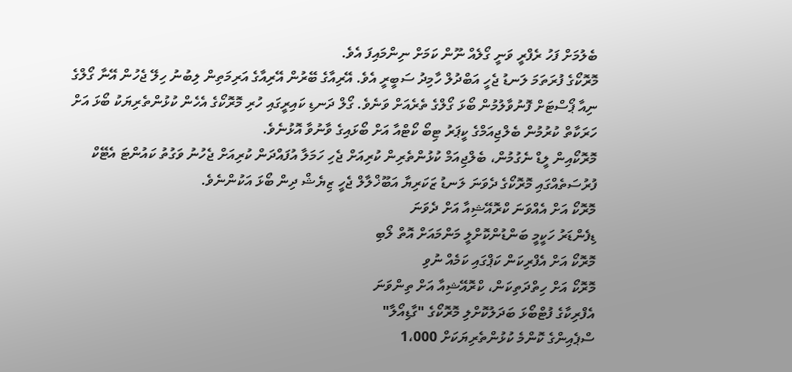ބެލުމަށް ފަހު ރެފްރީ ވަނީ ގޯލެއް ނޫން ކަމަށް ނިންމައިފަ އެވެ.
މޮރޮކޯގެ ފުރަތަމަ ލަނޑު ޖެހީ އަބްދުލް ހާމިދު ސަބީރީ އެވެ. އޭރިއާގެ ބޭރުން އޭރިއާގެ އަރިމަތިން ލިބުނު ހިލޭ ޖެހުން އޭނާ ގޯލްގެ ނިއާ ޕޯސްޓަށް ފޮނުވާލުމުން ބޯޅަ ގޯލްގެ ތެރެއަށް ވަނެވެ. ގޯލް ދަނޑި ކައިރީގައި ހުރި މޮރޮކޯގެ އެހެން ކުޅުންތެރިޔަކު ބޯޅަ އަށް ހަރަކާތް ކުރުމުން ބެލްޖިއަމްގެ ކީޕަރު ޓިބޯ ކޯޓްއާ އަށް ބޯޅައިގެ ވާނުވާ އޮޅުނެވެ.
މޮރޮކޯއިން ލީޑް ނެގުމުން، ބެލްޖިއަމް ކުޅުންތެރިން ކުރިއަށް ޖެހި ހަމަލާ އުފައްދަން ކުރިއަށް ޖެހުނު ވަގުތު ކައުންޓަ އެޓޭކް ފުރުސަތެއްގައި މޮރޮކޯގެ ދެވަނަ ލަނޑު ޒަކަރިޔާ އަބޫޚްލާލް ޖެހީ ޒިޔެޝް ދިން ބޯޅަ އަކުންނެވެ.
މޮރޮކޯ އަށް އެއްވަނަ ކްރޮއޭޝިއާ އަށް ދެވަނަ
ޑިފެންޑަރު ހަކީމީ ބަންޑުންކޮށްލީ މަންމައަށް އޮތް ލޯބި
މޮރޮކޯ އަށް އެފްރިކަން ކަޕްގައި ކަމެއް ނުވި
މޮރޮކޯ އަށް ހިތްދަތިކަން، ކްރޮއޭޝިއާ އަށް ތިންވަނަ
އެފްރިކާގެ ފުޓްބޯޅަ ބަދަލުކޮށްލި މޮރޮކޯގެ "ގާޑިއޯލާ"
ސްޕެއިންގެ ކޮންމެ ކުޅުންތެރިޔަކަށް 1،000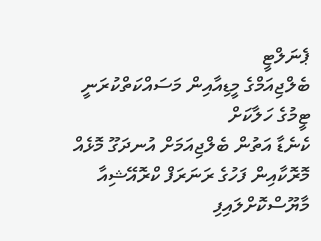ޕެނަލްޓީ
ބެލްޖިއަމްގެ މީޑިއާއިން މަސައްކަތްކުރަނީ ޓީމުގެ ހަލާކަށް
ކެނެޑާ އަތުން ބެލްޖިއަމަށް އުނދަގޫ މޮޅެއް
މޮރޮކާއިން ފަހުގެ ރަނަރަފް ކްރޮއޭޝިއާ މާޔޫސްކޮށްލައިފި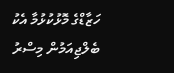ހަޒާޑްގެ މޮޅުކުޅުމާ އެކު ބެލްޖިއަމުން މިސްރު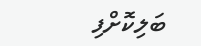ބަލިކޮށްފި